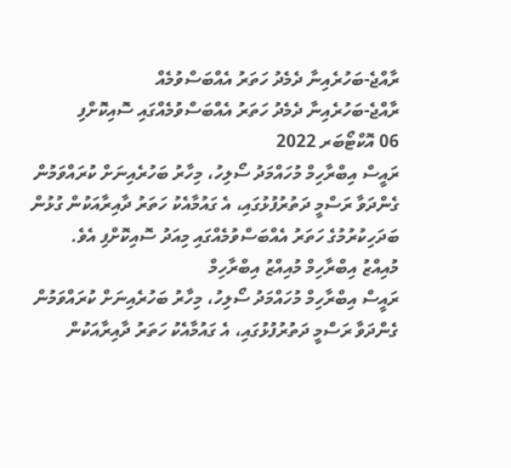ރާއްޖެ-ބަހުރެއިނާ ދެމެދު ހަތަރު އެއްބަސްވުމެއް
ރާއްޖެ-ބަހުރެއިނާ ދެމެދު ހަތަރު އެއްބަސްވުމެއްގައި ސޮއިކޮށްފި
06 އޮކްޓޯބަރ 2022
ރައީސް އިބްރާހިމް މުހައްމަދު ސޯލިހު، މިހާރު ބަހުރެއިނަށް ކުރައްވަމުން ގެންދަވާ ރަސްމީ ދަތުރުފުޅުގައި، އެ ގައުމާއެކު ހަތަރު ދާއިރާއަކުން ގުޅުން ބަދަހިކުރުމުގެ ހަތަރު އެއްބަސްވުމެއްގައި މިއަދު ސޮއިކޮށްފި އެވެ.
މުއިއްޒު އިބްރާހިމް މުއިއްޒު އިބްރާހިމް
ރައީސް އިބްރާހިމް މުހައްމަދު ސޯލިހު، މިހާރު ބަހުރެއިނަށް ކުރައްވަމުން ގެންދަވާ ރަސްމީ ދަތުރުފުޅުގައި، އެ ގައުމާއެކު ހަތަރު ދާއިރާއަކުން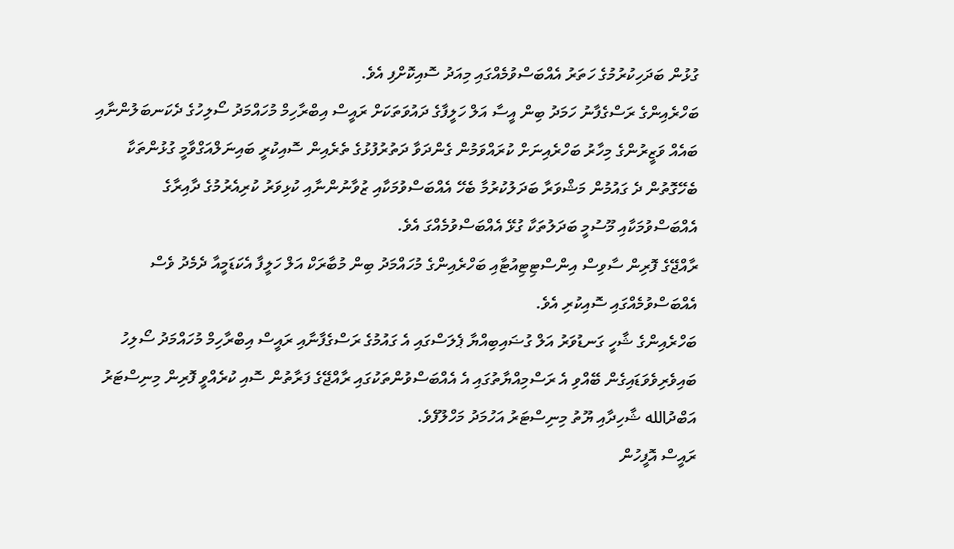ގުޅުން ބަދަހިކުރުމުގެ ހަތަރު އެއްބަސްވުމެއްގައި މިއަދު ސޮއިކޮށްފި އެވެ.
ބަހްރެއިންގެ ރަސްގެފާނު ހަމަދު ބިން އީސާ އަލް ހަލީފާގެ ދައުވަތަކަށް ރައީސް އިބްރާހިމް މުހައްމަދު ސޯލިހުގެ ދެކަނބަލުންނާއި ބައެއް ވަޒީރުންގެ މިހާރު ބަހްރެއިނަށް ކުރައްވަމުން ގެންދަވާ ދަތުރުފުޅުގެ ތެރެއިން ސޮއިކުރީ ބައިނަލްއަގްވާމީ ގުޅުންތަކާ ބެހޭގޮތުން ދެ ގައުމުން މަޝްވަރާ ބަދަލުކުރުމާ ބެހޭ އެއްބަސްވުމަކާއި ޒުވާނުންނާއި ކުޅިވަރު ކުރިއެރުމުގެ ދާއިރާގެ އެއްބަސްވުމަކާއި މޫސުމީ ބަދަލުތަކާ ގުޅޭ އެއްބަސްވުމެއްގަ އެވެ.
ރާއްޖޭގެ ފޮރިން ސާވިސް އިންސްޓިޓިއުޓާއި ބަހްރެއިންގެ މުހައްމަދު ބިން މުބާރަކް އަލް ހަލީފާ އެކަޑަމީއާ ދެމެދު ވެސް އެއްބަސްވުމެއްގައި ސޮއިކުރި އެވެ.
ބަހްރެއިންގެ ޝާހީ ގަނޑުވަރު އަލް ގުޟައިބިއްޔާ ޕެލަސްގައި އެ ގައުމުގެ ރަސްގެފާނާއި ރައީސް އިބްރާހިމް މުހައްމަދު ސޯލިހު ބައިވެރިވެވަޑައިގެން ބޭއްވި އެ ރަސްމިއްޔާތުގައި އެ އެއްބަސްވުންތަކުގައި ރާއްޖޭގެ ފަރާތުން ސޮއި ކުރެއްވީ ފޮރިން މިނިސްޓަރު އަބްދުالله ޝާހިދާއި ޔޫތު މިނިސްޓަރު އަހުމަދު މަހްލޫފެވެ.
ރައީސް އޮފީހުން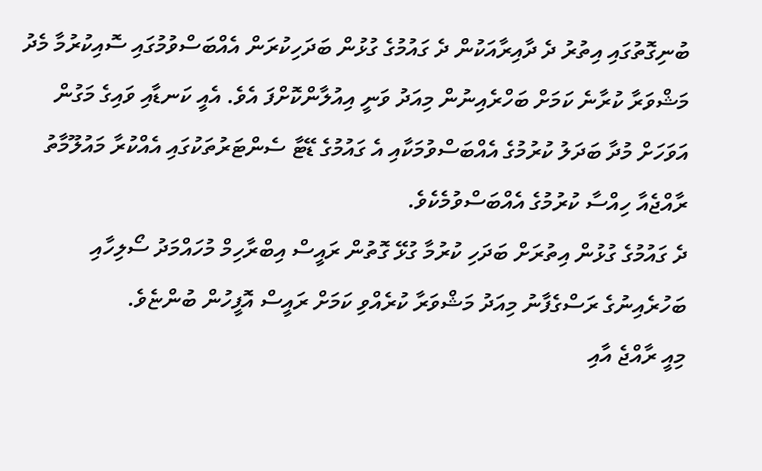ބުނިގޮތުގައި އިތުރު ދެ ދާއިރާއަކުން ދެ ގައުމުގެ ގުޅުން ބަދަހިކުރަން އެއްބަސްވުމުގައި ސޮއިކުރުމާ މެދު މަޝްވަރާ ކުރާނެ ކަމަށް ބަހްރެއިނުން މިއަދު ވަނީ އިއުލާންކޮށްފަ އެވެ. އެއީ ކަނޑާއި ވައިގެ މަގުން އަވަހަށް މުދާ ބަދަލު ކުރުމުގެ އެއްބަސްވުމަކާއި އެ ގައުމުގެ ޑޭޓާ ސެންޓަރުތަކުގައި އެއްކުރާ މައުލޫމާތު ރާއްޖެއާ ހިއްސާ ކުރުމުގެ އެއްބަސްވުމެކެވެ.
ދެ ގައުމުގެ ގުޅުން އިތުރަށް ބަދަހި ކުރުމާ ގުޅޭ ގޮތުން ރައީސް އިބްރާހިމް މުހައްމަދު ސޯލިހާއި ބަހުރެއިނުގެ ރަސްގެފާނު މިއަދު މަޝްވަރާ ކުރެއްވި ކަމަށް ރައީސް އޮފީހުން ބުންޏެވެ.
މިއީ ރާއްޖެ އާއި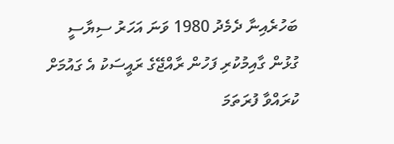ބަހުރެއިނާ ދެމެދު 1980 ވަނަ އަހަރު ސިޔާސީ ގުޅުން ގާއިމުކުރި ފަހުން ރާއްޖޭގެ ރައީސަކު އެ ގައުމަށް ކުރައްވާ ފުރަތަމަ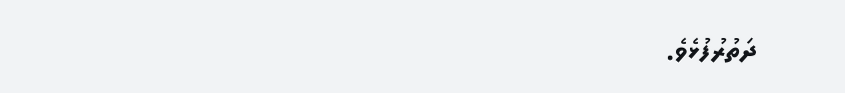ދަތުރުފުޅެވެ.